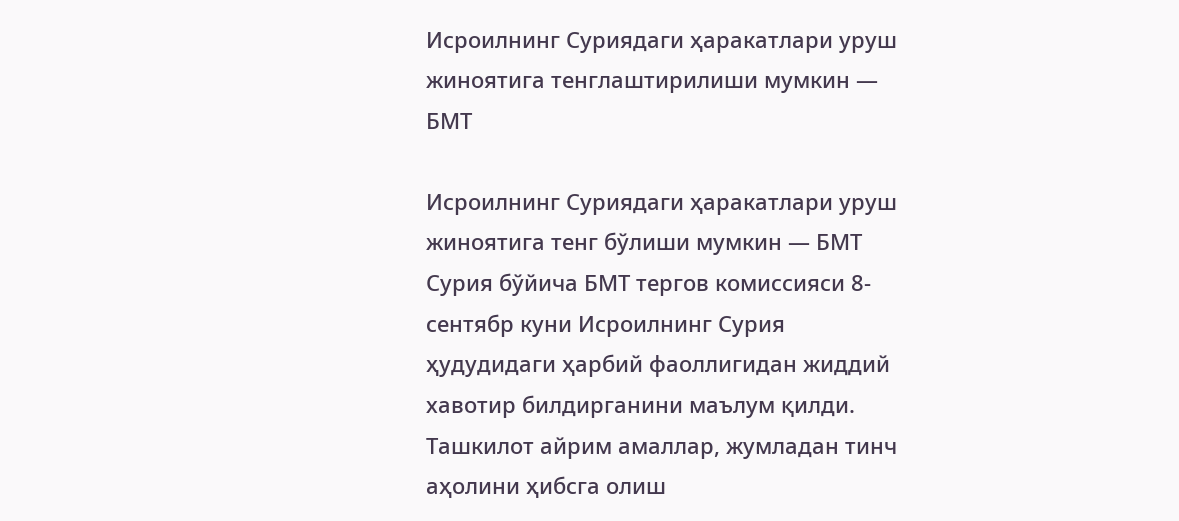Исроилнинг Суриядаги ҳаракатлари уруш жиноятига тенглаштирилиши мумкин — БМТ

Исроилнинг Суриядаги ҳаракатлари уруш жиноятига тенг бўлиши мумкин — БМТ
Сурия бўйича БМТ тергов комиссияси 8-сентябр куни Исроилнинг Сурия ҳудудидаги ҳарбий фаоллигидан жиддий хавотир билдирганини маълум қилди. Ташкилот айрим амаллар, жумладан тинч аҳолини ҳибсга олиш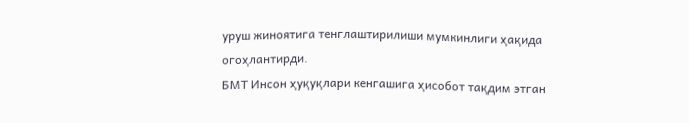уруш жиноятига тенглаштирилиши мумкинлиги ҳақида огоҳлантирди.
БМТ Инсон ҳуқуқлари кенгашига ҳисобот тақдим этган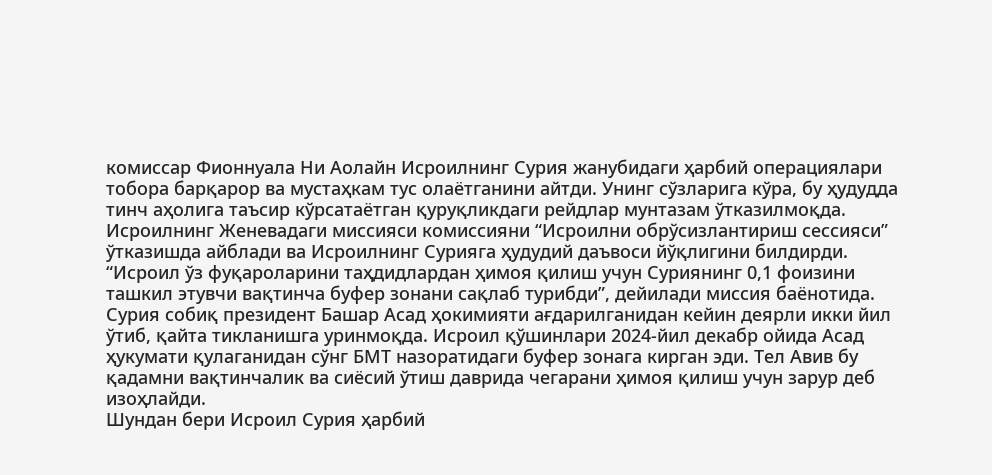комиссар Фионнуала Ни Аолайн Исроилнинг Сурия жанубидаги ҳарбий операциялари тобора барқарор ва мустаҳкам тус олаётганини айтди. Унинг сўзларига кўра, бу ҳудудда тинч аҳолига таъсир кўрсатаётган қуруқликдаги рейдлар мунтазам ўтказилмоқда.
Исроилнинг Женевадаги миссияси комиссияни “Исроилни обрўсизлантириш сессияси” ўтказишда айблади ва Исроилнинг Сурияга ҳудудий даъвоси йўқлигини билдирди.
“Исроил ўз фуқароларини таҳдидлардан ҳимоя қилиш учун Суриянинг 0,1 фоизини ташкил этувчи вақтинча буфер зонани сақлаб турибди”, дейилади миссия баёнотида.
Сурия собиқ президент Башар Асад ҳокимияти ағдарилганидан кейин деярли икки йил ўтиб, қайта тикланишга уринмоқда. Исроил қўшинлари 2024-йил декабр ойида Асад ҳукумати қулаганидан сўнг БМТ назоратидаги буфер зонага кирган эди. Тел Авив бу қадамни вақтинчалик ва сиёсий ўтиш даврида чегарани ҳимоя қилиш учун зарур деб изоҳлайди.
Шундан бери Исроил Сурия ҳарбий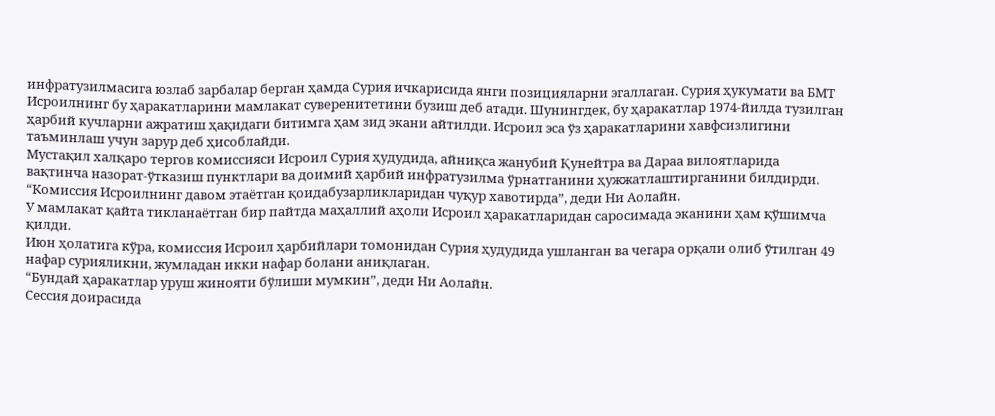инфратузилмасига юзлаб зарбалар берган ҳамда Сурия ичкарисида янги позицияларни эгаллаган. Сурия ҳукумати ва БМТ Исроилнинг бу ҳаракатларини мамлакат суверенитетини бузиш деб атади. Шунингдек, бу ҳаракатлар 1974-йилда тузилган ҳарбий кучларни ажратиш ҳақидаги битимга ҳам зид экани айтилди. Исроил эса ўз ҳаракатларини хавфсизлигини таъминлаш учун зарур деб ҳисоблайди.
Мустақил халқаро тергов комиссияси Исроил Сурия ҳудудида, айниқса жанубий Қунейтра ва Дараа вилоятларида вақтинча назорат-ўтказиш пунктлари ва доимий ҳарбий инфратузилма ўрнатганини ҳужжатлаштирганини билдирди.
“Комиссия Исроилнинг давом этаётган қоидабузарликларидан чуқур хавотирда”, деди Ни Аолайн.
У мамлакат қайта тикланаётган бир пайтда маҳаллий аҳоли Исроил ҳаракатларидан саросимада эканини ҳам қўшимча қилди.
Июн ҳолатига кўра, комиссия Исроил ҳарбийлари томонидан Сурия ҳудудида ушланган ва чегара орқали олиб ўтилган 49 нафар сурияликни, жумладан икки нафар болани аниқлаган.
“Бундай ҳаракатлар уруш жинояти бўлиши мумкин”, деди Ни Аолайн.
Сессия доирасида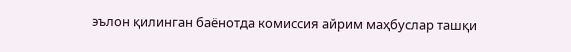эълон қилинган баёнотда комиссия айрим маҳбуслар ташқи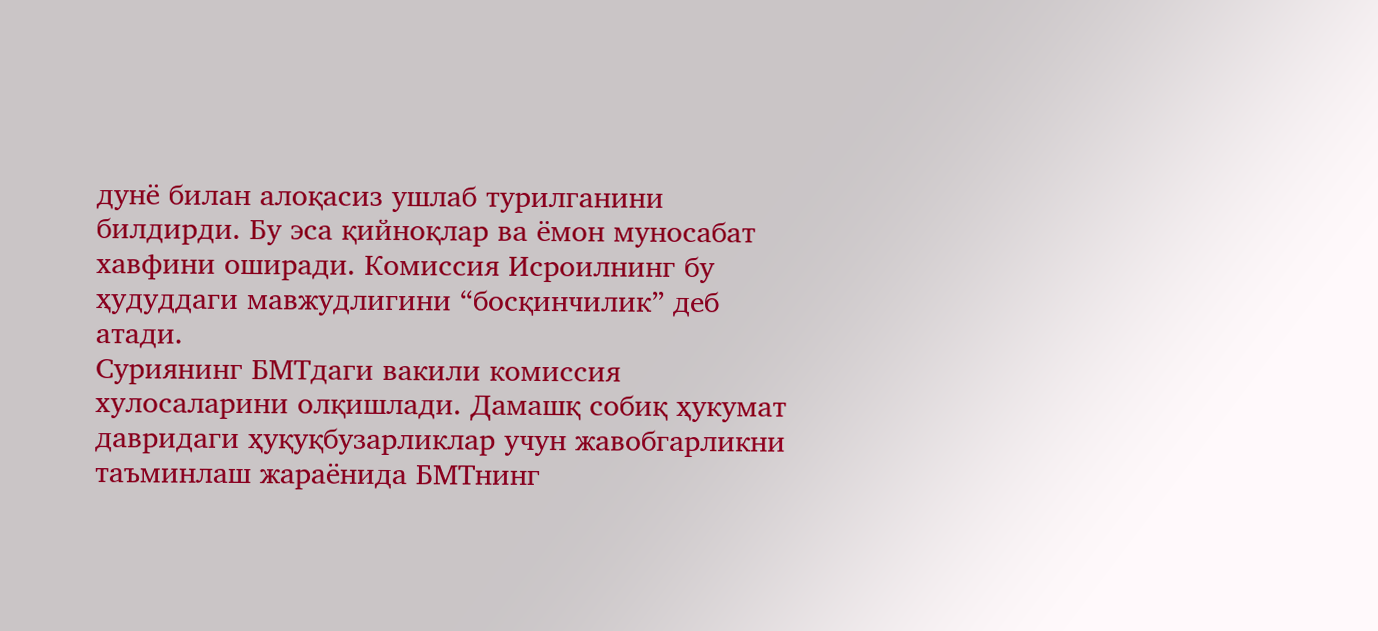дунё билан алоқасиз ушлаб турилганини билдирди. Бу эса қийноқлар ва ёмон муносабат хавфини оширади. Комиссия Исроилнинг бу ҳудуддаги мавжудлигини “босқинчилик” деб атади.
Суриянинг БМТдаги вакили комиссия хулосаларини олқишлади. Дамашқ собиқ ҳукумат давридаги ҳуқуқбузарликлар учун жавобгарликни таъминлаш жараёнида БМТнинг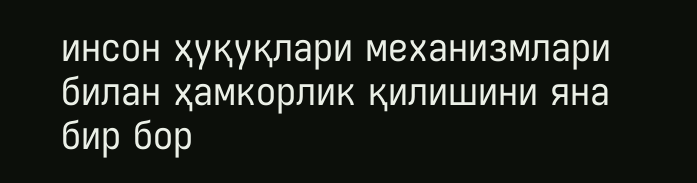инсон ҳуқуқлари механизмлари билан ҳамкорлик қилишини яна бир бор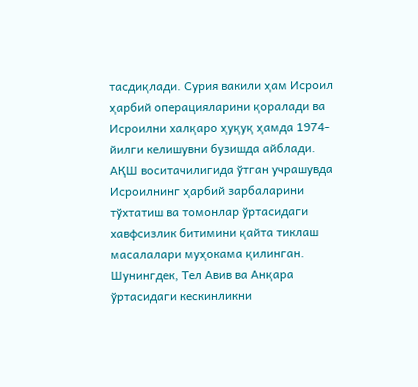тасдиқлади. Сурия вакили ҳам Исроил ҳарбий операцияларини қоралади ва Исроилни халқаро ҳуқуқ ҳамда 1974-йилги келишувни бузишда айблади.
АҚШ воситачилигида ўтган учрашувда Исроилнинг ҳарбий зарбаларини тўхтатиш ва томонлар ўртасидаги хавфсизлик битимини қайта тиклаш масалалари муҳокама қилинган. Шунингдек, Тел Авив ва Анқара ўртасидаги кескинликни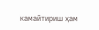камайтириш ҳам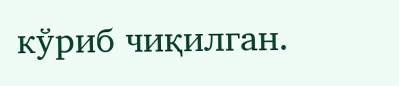кўриб чиқилган.